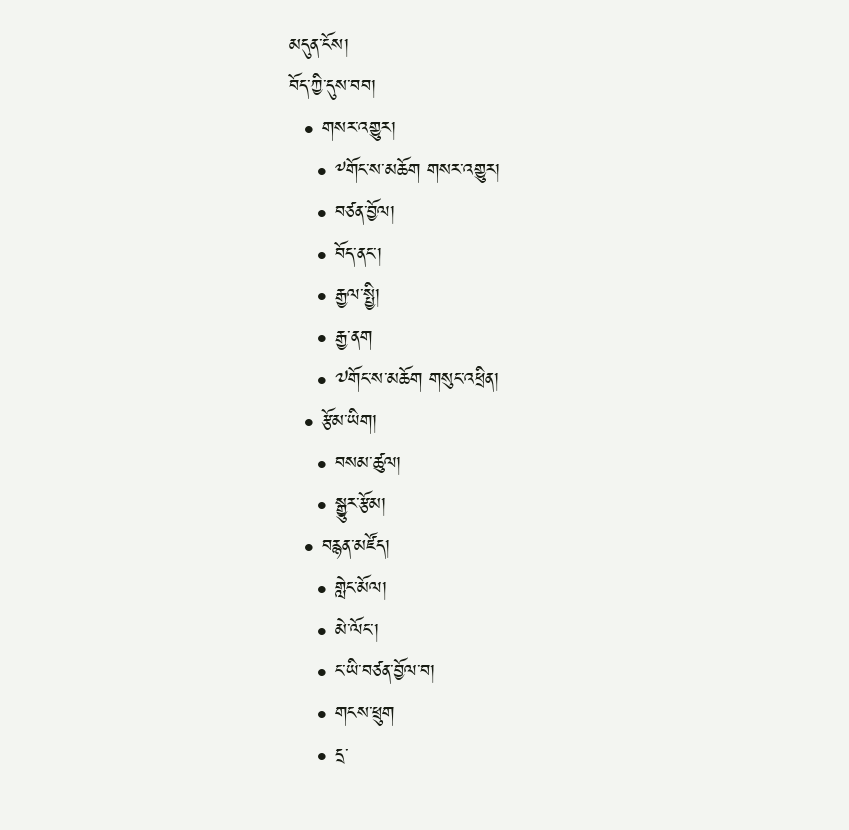མདུན་ངོས།
བོད་ཀྱི་དུས་བབ།
  • གསར་འགྱུར།
    • ༸གོང་ས་མཆོག གསར་འགྱུར།
    • བཙན་བྱོལ།
    • བོད་ནང་།
    • རྒྱལ་སྤྱི།
    • རྒྱ་ནག
    • ༧གོང་ས་མཆོག གསུང་འཕྲིན།
  • རྩོམ་ཡིག།
    • བསམ་ཚུལ།
    • སྒྱུར་རྩོམ།
  • བརྙན་མཛོད།
    • གླེང་མོལ།
    • མེ་ལོང་།
    • ང་ཡི་བཙན་བྱོལ་བ།
    • གངས་ཕྲུག
    • དྲ་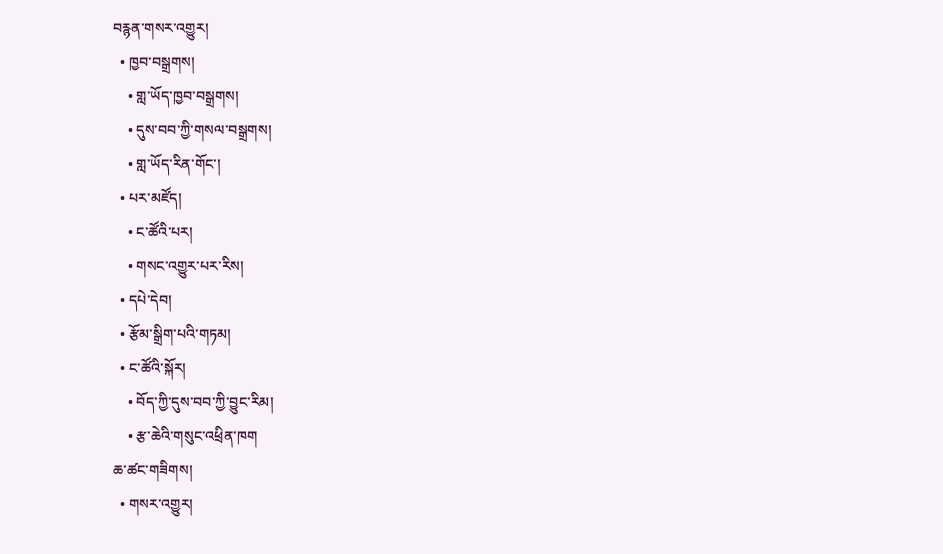བརྙན་གསར་འགྱུར།
  • ཁྱབ་བསྒྲགས།
    • གླ་ཡོད་ཁྱབ་བསྒྲགས།
    • དུས་བབ་ཀྱི་གསལ་བསྒྲགས།
    • གླ་ཡོད་རིན་གོང་།
  • པར་མཛོད།
    • ང་ཚོའི་པར།
    • གསང་འགྱུར་པར་རིས།
  • དཔེ་དེབ།
  • རྩོམ་སྒྲིག་པའི་གཏམ།
  • ང་ཚོའི་སྐོར།
    • བོད་ཀྱི་དུས་བབ་ཀྱི་བྱུང་རིམ།
    • རྩ་ཆེའི་གསུང་འཕྲིན་ཁག
ཆ་ཚང་གཟིགས།
  • གསར་འགྱུར།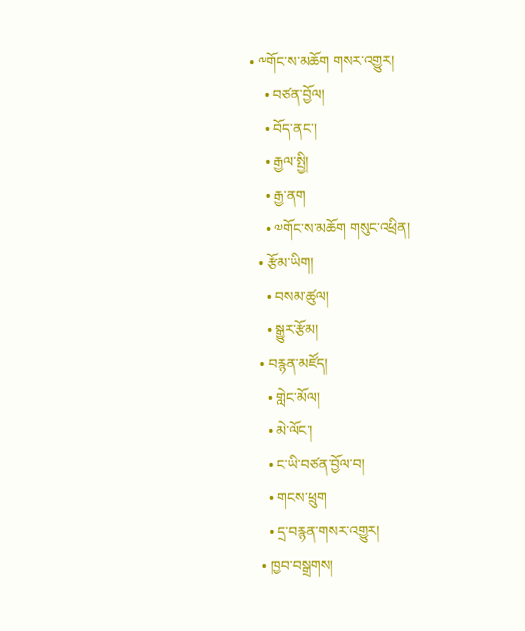• ༸གོང་ས་མཆོག གསར་འགྱུར།
    • བཙན་བྱོལ།
    • བོད་ནང་།
    • རྒྱལ་སྤྱི།
    • རྒྱ་ནག
    • ༧གོང་ས་མཆོག གསུང་འཕྲིན།
  • རྩོམ་ཡིག།
    • བསམ་ཚུལ།
    • སྒྱུར་རྩོམ།
  • བརྙན་མཛོད།
    • གླེང་མོལ།
    • མེ་ལོང་།
    • ང་ཡི་བཙན་བྱོལ་བ།
    • གངས་ཕྲུག
    • དྲ་བརྙན་གསར་འགྱུར།
  • ཁྱབ་བསྒྲགས།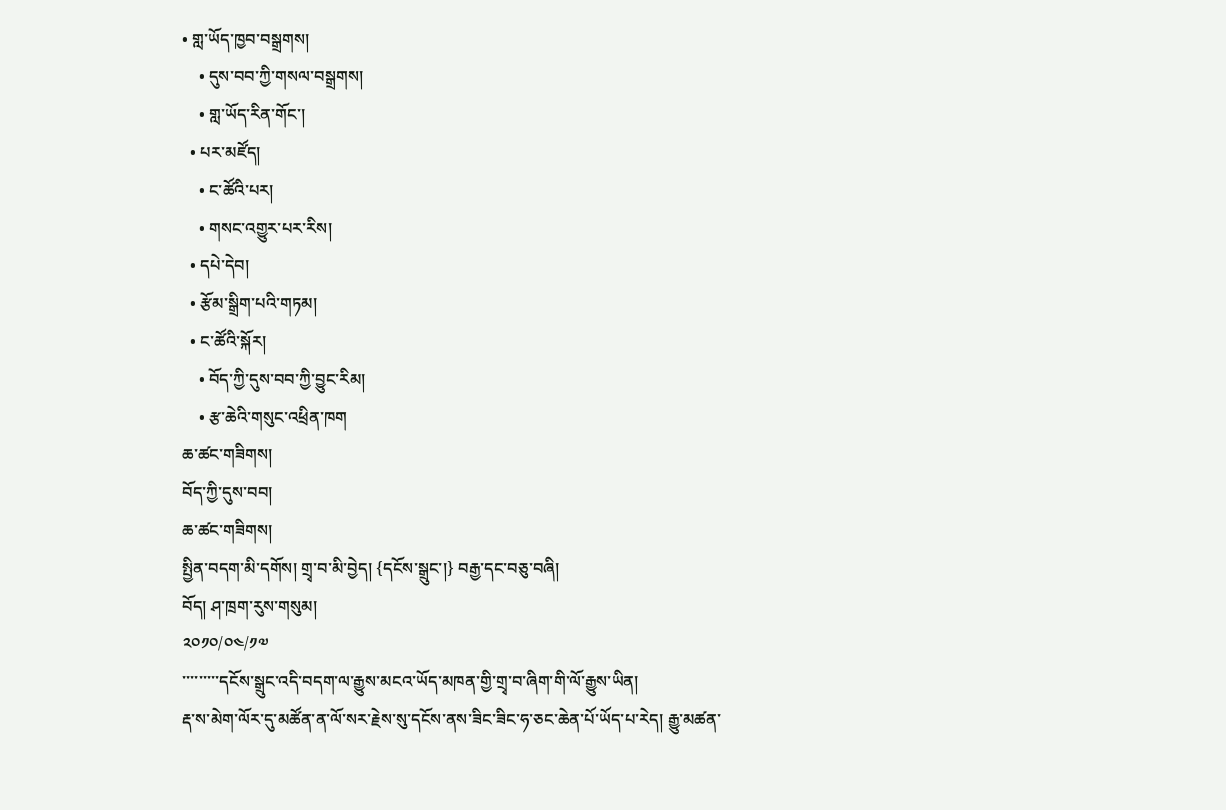• གླ་ཡོད་ཁྱབ་བསྒྲགས།
    • དུས་བབ་ཀྱི་གསལ་བསྒྲགས།
    • གླ་ཡོད་རིན་གོང་།
  • པར་མཛོད།
    • ང་ཚོའི་པར།
    • གསང་འགྱུར་པར་རིས།
  • དཔེ་དེབ།
  • རྩོམ་སྒྲིག་པའི་གཏམ།
  • ང་ཚོའི་སྐོར།
    • བོད་ཀྱི་དུས་བབ་ཀྱི་བྱུང་རིམ།
    • རྩ་ཆེའི་གསུང་འཕྲིན་ཁག
ཆ་ཚང་གཟིགས།
བོད་ཀྱི་དུས་བབ།
ཆ་ཚང་གཟིགས།
སྤྱིན་བདག་མི་དགོས། གྲྭ་བ་མི་བྱེད། {དངོས་སྒྲུང་།} བརྒྱ་དང་བཅུ་བཞི།
བོད། ཤ་ཁྲག་རུས་གསུམ།
༢༠༡༠/༠༤/༡༧
་་་་་་་་་དངོས་སྒྲུང་འདི་བདག་ལ་རྒྱུས་མངའ་ཡོད་མཁན་གྱི་གྲྭ་བ་ཞིག་གི་ལོ་རྒྱུས་ཡིན།
རྡ་ས་མེག་ལོར་དུ་མཚོན་ན་ལོ་སར་རྗེས་སུ་དངོས་ནས་ཟིང་ཟིང་ཧ་ཅང་ཆེན་པོ་ཡོད་པ་རེད། རྒྱུ་མཚན་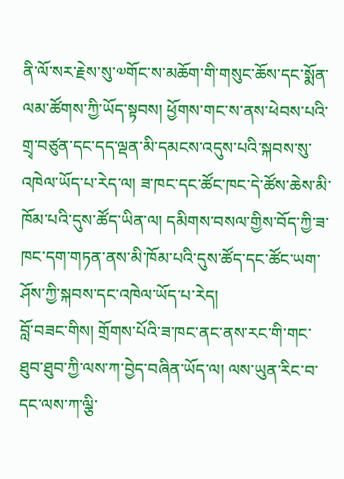ནི་ལོ་སར་རྗེས་སུ་༧གོང་ས་མཆོག་གི་གསུང་ཆོས་དང་སྨོན་ལམ་ཚོགས་ཀྱི་ཡོད་སྟབས། ཕྱོགས་གང་ས་ནས་ཕེབས་པའི་གྲྭ་བཙུན་དང་དད་ལྡན་མི་དམངས་འདུས་པའི་སྐབས་སུ་འཁེལ་ཡོད་པ་རེད་ལ། ཟ་ཁང་དང་ཚོང་ཁང་དེ་ཚོས་ཆེས་མི་ཁོམ་པའི་དུས་ཚོད་ཡིན་ལ། དམིགས་བསལ་གྱིས་བོད་ཀྱི་ཟ་ཁང་དག་གཏན་ནས་མི་ཁོམ་པའི་དུས་ཚོད་དང་ཚོང་ཡག་ཤོས་ཀྱི་སྐབས་དང་འཁེལ་ཡོད་པ་རེད།
བློ་བཟང་གིས། གྲོགས་པོའི་ཟ་ཁང་ནང་ནས་རང་གི་གང་ཐུབ་ཐུབ་ཀྱི་ལས་ཀ་བྱེད་བཞིན་ཡོད་ལ། ལས་ཡུན་རིང་བ་དང་ལས་ཀ་ལྕི་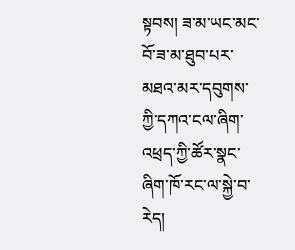སྟབས། ཟ་མ་ཡང་མང་བོ་ཟ་མ་ཐུབ་པར་མཐའ་མར་དབུགས་ཀྱི་དཀའ་ངལ་ཞིག་འཕྲད་ཀྱི་ཚོར་སྣང་ཞིག་ཁོ་རང་ལ་སྐྱེ་བ་རེད།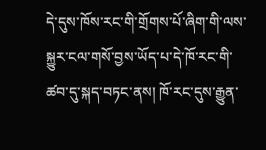དེ་དུས་ཁོས་རང་གི་གྲོགས་པོ་ཞིག་གི་ལས་སྐྱུར་ངལ་གསོ་བྱས་ཡོད་པ་དེ་ཁོ་རང་གི་ཚབ་དུ་སྐད་བཏང་ནས། ཁོ་རང་དུས་རྒྱུན་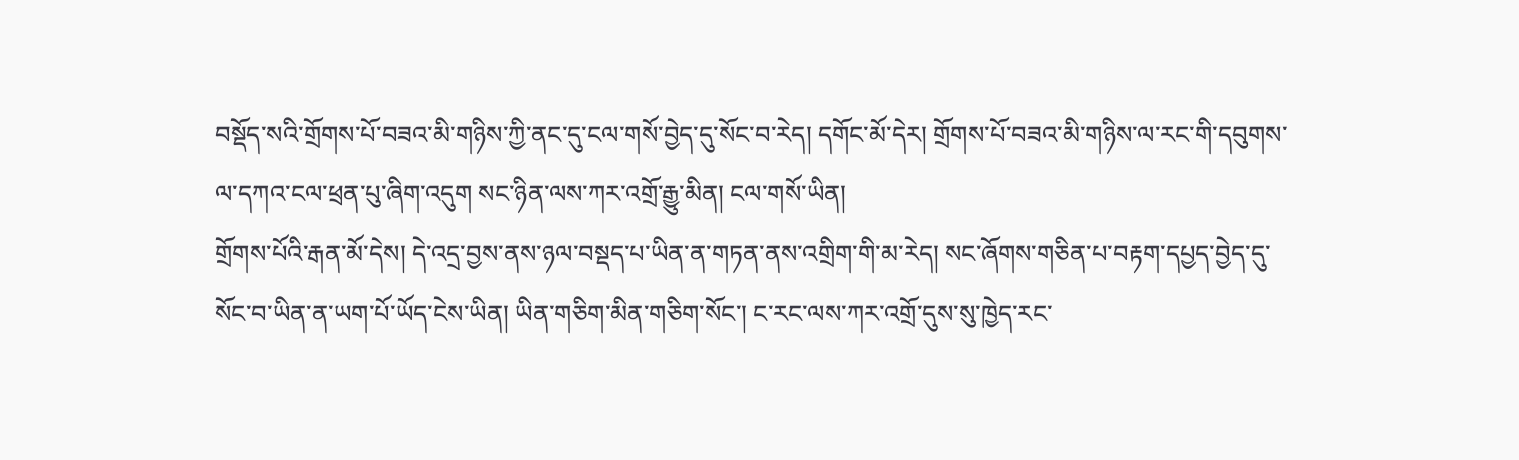བསྡོད་སའི་གྲོགས་པོ་བཟའ་མི་གཉིས་ཀྱི་ནང་དུ་ངལ་གསོ་བྱེད་དུ་སོང་བ་རེད། དགོང་མོ་དེར། གྲོགས་པོ་བཟའ་མི་གཉིས་ལ་རང་གི་དབུགས་ལ་དཀའ་ངལ་ཕྲན་པུ་ཞིག་འདུག སང་ཉིན་ལས་ཀར་འགྲོ་རྒྱུ་མིན། ངལ་གསོ་ཡིན།
གྲོགས་པོའི་རྒན་མོ་དེས། དེ་འདྲ་བྱས་ནས་ཉལ་བསྡད་པ་ཡིན་ན་གཏན་ནས་འགྲིག་གི་མ་རེད། སང་ཞོགས་གཅིན་པ་བརྟག་དཔྱད་བྱེད་དུ་སོང་བ་ཡིན་ན་ཡག་པོ་ཡོད་ངེས་ཡིན། ཡིན་གཅིག་མིན་གཅིག་སོང་། ང་རང་ལས་ཀར་འགྲོ་དུས་སུ་ཁྱེད་རང་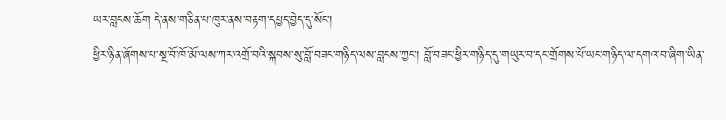ཡར་བླངས་ཆོག དེ་ནས་གཅིན་པ་ཁུར་ནས་བརྟག་དཔྱད་བྱེད་དུ་སོང་།
ཕྱིར་ཉིན་ཞོགས་པ་སྔ་བོ་ཁོ་མོ་ལས་ཀར་འགྲོ་བའི་སྐབས་སུ་བློ་བཟང་གཉིད་ལས་བླངས་ཀྱང་། བློ་བཟང་ཕྱིར་གཉིད་དུ་གཡུར་བ་དང་གྲོགས་པོ་ཡང་གཉིད་ལ་དགའ་བ་ཞིག་ཡིན་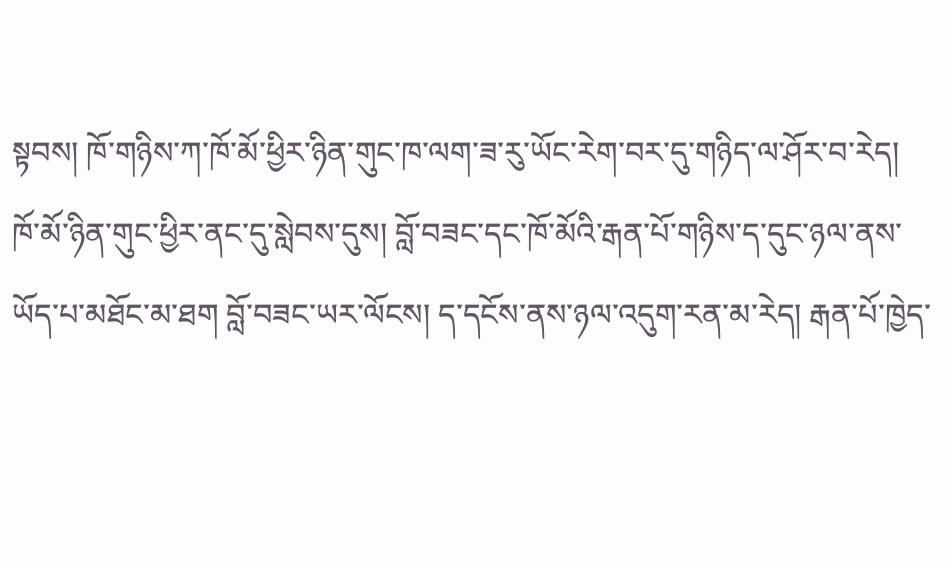སྟབས། ཁོ་གཉིས་ཀ་ཁོ་མོ་ཕྱིར་ཉིན་གུང་ཁ་ལག་ཟ་རུ་ཡོང་རེག་བར་དུ་གཉིད་ལ་ཤོར་བ་རེད།
ཁོ་མོ་ཉིན་གུང་ཕྱིར་ནང་དུ་སླེབས་དུས། བློ་བཟང་དང་ཁོ་མོའི་རྒན་པོ་གཉིས་ད་དུང་ཉལ་ནས་ཡོད་པ་མཐོང་མ་ཐག བློ་བཟང་ཡར་ལོངས། ད་དངོས་ནས་ཉལ་འདུག་རན་མ་རེད། རྒན་པོ་ཁྱེད་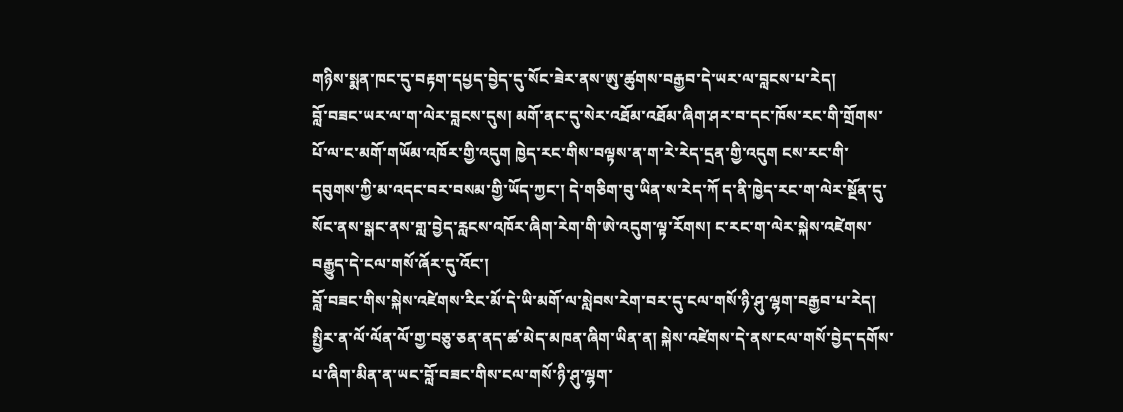གཉིས་སྨན་ཁང་དུ་བརྟག་དཔྱད་བྱེད་དུ་སོང་ཟེར་ནས་ཨུ་ཚུགས་བརྒྱབ་དེ་ཡར་ལ་བླངས་པ་རེད།
བློ་བཟང་ཡར་ལ་ག་ལེར་བླངས་དུས། མགོ་ནང་དུ་སེར་འཐོམ་འཐོམ་ཞིག་ཤར་བ་དང་ཁོས་རང་གི་གྲོགས་པོ་ལ་ང་མགོ་གཡོམ་འཁོར་གྱི་འདུག ཁྱེད་རང་གིས་བལྟས་ན་ག་རེ་རེད་དྲན་གྱི་འདུག ངས་རང་གི་དབུགས་ཀྱི་མ་འདང་བར་བསམ་གྱི་ཡོད་ཀྱང་། དེ་གཅིག་བུ་ཡིན་ས་རེད་ཀོ ད་ནི་ཁྱེད་རང་ག་ལེར་སྔོན་དུ་སོང་ནས་སྒང་ནས་གླ་བྱེད་རླངས་འཁོར་ཞིག་རེག་གི་ཨེ་འདུག་ལྟ་རོགས། ང་རང་ག་ལེར་སྐེས་འཛེགས་བརྒྱུད་དེ་ངལ་གསོ་ཞོར་དུ་འོང་།
བློ་བཟང་གིས་སྐེས་འཛེགས་རིང་མོ་དེ་ཡི་མགོ་ལ་སླེབས་རེག་བར་དུ་ངལ་གསོ་ཉི་ཤུ་ལྷག་བརྒྱབ་པ་རེད། སྤྱིར་ན་ལོ་ལོན་ལོ་གྱ་བཅུ་ཅན་ནད་ཚ་མེད་མཁན་ཞིག་ཡིན་ན། སྐེས་འཛེགས་དེ་ནས་ངལ་གསོ་བྱེད་དགོས་པ་ཞིག་མིན་ན་ཡང་བློ་བཟང་གིས་ངལ་གསོ་ཉི་ཤུ་ལྷག་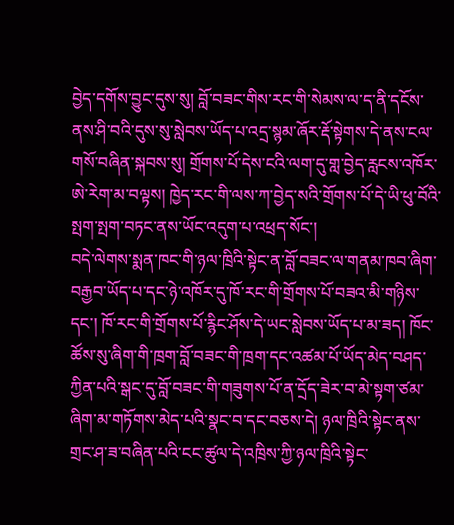བྱེད་དགོས་བྱུང་དུས་སུ། བློ་བཟང་གིས་རང་གི་སེམས་ལ་ད་ནི་དངོས་ནས་ཤི་བའི་དུས་སུ་སླེབས་ཡོད་པ་འདྲ་སྙམ་ཞོར་རྡོ་སྟེགས་དེ་ནས་ངལ་གསོ་བཞིན་སྐབས་སུ། གྲོགས་པོ་དེས་ངའི་ལག་དུ་གླ་བྱེད་རླངས་འཁོར་ཨེ་རེག་མ་བལྟས། ཁྱེད་རང་གི་ལས་ཀ་བྱེད་སའི་གྲོགས་པོ་དེ་ཡི་ཕུ་བོའི་སྤག་སྤག་བཏང་ནས་ཡོང་འདུག་པ་འཕྲད་སོང་།
བདེ་ལེགས་སྨན་ཁང་གི་ཉལ་ཁྲིའི་སྟེང་ན་བློ་བཟང་ལ་གནམ་ཁབ་ཞིག་བརྒྱབ་ཡོད་པ་དང་ཉེ་འཁོར་དུ་ཁོ་རང་གི་གྲོགས་པོ་བཟའ་མི་གཉིས་དང་། ཁོ་རང་གི་གྲོགས་པོ་རྙིང་ཤོས་དེ་ཡང་སླེབས་ཡོད་པ་མ་ཟད། ཁོང་ཚོས་སུ་ཞིག་གི་ཁྲག་བློ་བཟང་གི་ཁྲག་དང་འཚམ་པོ་ཡོད་མེད་བཤད་ཀྱིན་པའི་སྒང་དུ་བློ་བཟང་གི་གཟུགས་པོ་ན་དྲོད་ཟེར་བ་མེ་སྟག་ཙམ་ཞིག་མ་གཏོགས་མེད་པའི་སྣང་བ་དང་བཅས་དེ། ཉལ་ཁྲིའི་སྟེང་ནས་གྲང་ཤ་ཟ་བཞིན་པའི་ངང་ཚུལ་དེ་འཁྲིས་ཀྱི་ཉལ་ཁྲིའི་སྟེང་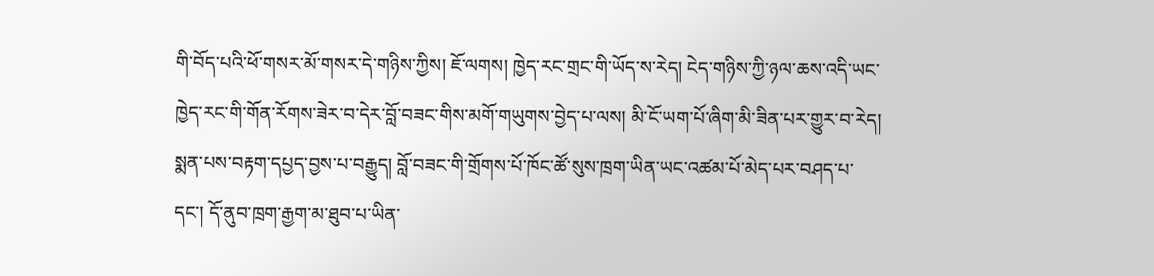གི་བོད་པའི་ཕོ་གསར་མོ་གསར་དེ་གཉིས་ཀྱིས། ཇོ་ལགས། ཁྱེད་རང་གྲང་གི་ཡོད་ས་རེད། ངེད་གཉིས་ཀྱི་ཉལ་ཆས་འདི་ཡང་ཁྱེད་རང་གི་གོན་རོགས་ཟེར་བ་དེར་བློ་བཟང་གིས་མགོ་གཡུགས་བྱེད་པ་ལས། མི་ངོ་ཡག་པོ་ཞིག་མི་ཟིན་པར་གྱུར་བ་རེད།
སྨན་པས་བརྟག་དཔྱད་བྱས་པ་བརྒྱུད། བློ་བཟང་གི་གྲོགས་པོ་ཁོང་ཚོ་སུས་ཁྲག་ཡིན་ཡང་འཚམ་པོ་མེད་པར་བཤད་པ་དང་། དོ་ནུབ་ཁྲག་རྒྱག་མ་ཐུབ་པ་ཡིན་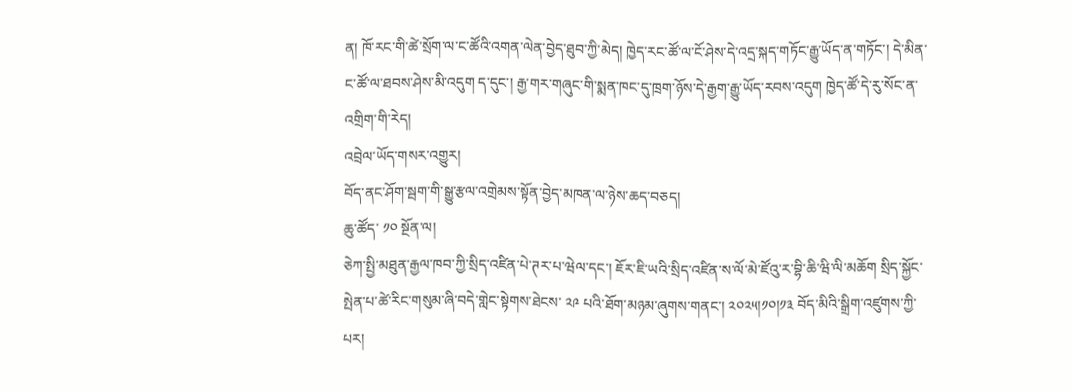ན། ཁོ་རང་གི་ཚེ་སྲོག་ལ་ང་ཚོའི་འགན་ལེན་བྱེད་ཐུབ་ཀྱི་མེད། ཁྱེད་རང་ཚོ་ལ་ངོ་ཤེས་དེ་འདྲ་སྐད་གཏོང་རྒྱུ་ཡོད་ན་གཏོང་། དེ་མིན་ང་ཚོ་ལ་ཐབས་ཤེས་མི་འདུག ད་དུང་། རྒྱ་གར་གཞུང་གི་སྨན་ཁང་དུ་ཁྲག་ཉོས་དེ་རྒྱག་རྒྱུ་ཡོད་རབས་འདུག ཁྱེད་ཚོ་དེ་རུ་སོང་ན་འགྲིག་གི་རེད།
འབྲེལ་ཡོད་གསར་འགྱུར།
བོད་ནང་ཤོག་སྦག་གི་སྒྱུ་རྩལ་འགྲེམས་སྟོན་བྱེད་མཁན་ལ་ཉེས་ཆད་བཅད།
ཆུ་ཚོད་ ༡༠ སྔོན་ལ།
ཅེཀ་སྤྱི་མཐུན་རྒྱལ་ཁབ་ཀྱི་སྲིད་འཛིན་པེ་ཊར་པ་ཝེལ་དང་། ཇོར་ཇི་ཡའི་སྲིད་འཛིན་ས་ལོ་མེ་ཛོའུ་ར་བྷི་ཆི་ཝི་ལི་མཆོག སྲིད་སྐྱོང་སྤེན་པ་ཚེ་རིང་གསུམ་ཞི་བདེ་གླེང་སྟེགས་ཐེངས་ ༢༩ པའི་ཐོག་མཉམ་ཞུགས་གནང་། ༢༠༢༥།༡༠།༡༣ བོད་མིའི་སྒྲིག་འཛུགས་ཀྱི་པར།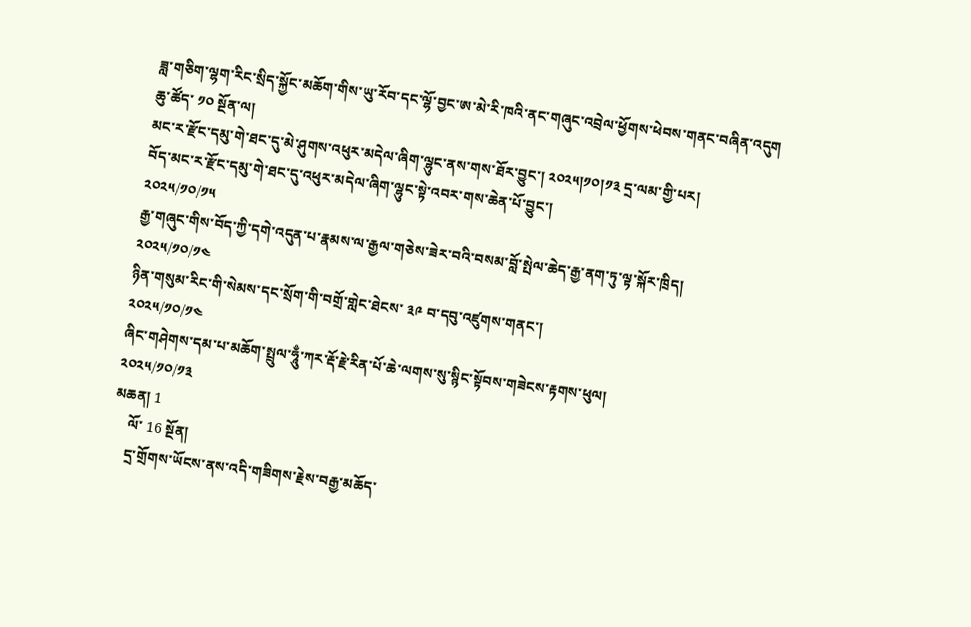ཟླ་གཅིག་ལྷག་རིང་སྲིད་སྐྱོང་མཆོག་གིས་ཡུ་རོབ་དང་ལྷོ་བྱང་ཨ་མེ་རི་ཁའི་ནང་གཞུང་འབྲེལ་ཕྱོགས་ཕེབས་གནང་བཞིན་འདུག
ཆུ་ཚོད་ ༡༠ སྔོན་ལ།
མང་ར་རྫོང་དམུ་གེ་ཐང་དུ་མེ་ཤུགས་འཕུར་མདེལ་ཞིག་ལྷུང་ནས་གས་ཐོར་བྱུང་། ༢༠༢༥།༡༠།༡༣ དྲ་ལམ་གྱི་པར།
བོད་མང་ར་རྫོང་དམུ་གེ་ཐང་དུ་འཕུར་མདེལ་ཞིག་ལྷུང་སྟེ་འབར་གས་ཆེན་པོ་བྱུང་།
༢༠༢༥/༡༠/༡༥
རྒྱ་གཞུང་གིས་བོད་ཀྱི་དགེ་འདུན་པ་རྣམས་ལ་རྒྱལ་གཅེས་ཟེར་བའི་བསམ་བློ་སྤེལ་ཆེད་རྒྱ་ནག་ཏུ་ལྟ་སྐོར་ཁྲིད།
༢༠༢༥/༡༠/༡༤
ཉིན་གསུམ་རིང་གི་སེམས་དང་སྲོག་གི་བགྲོ་གླེང་ཐེངས་ ༣༩ བ་དབུ་འཛུགས་གནང་།
༢༠༢༥/༡༠/༡༤
ཞིང་གཤེགས་དམ་པ་མཆོག་སྤྲུལ་ཧཱུྃ་ཀར་རྡོ་རྗེ་རིན་པོ་ཆེ་ལགས་སུ་སྙིང་སྟོབས་གཟེངས་རྟགས་ཕུལ།
༢༠༢༥/༡༠/༡༣
མཆན། 1
    ལོ་ 16 སྔོན།
    དྲ་གྲོགས་ཡོངས་ནས་འདི་གཟིགས་རྗེས་བརྒྱ་མཆོད་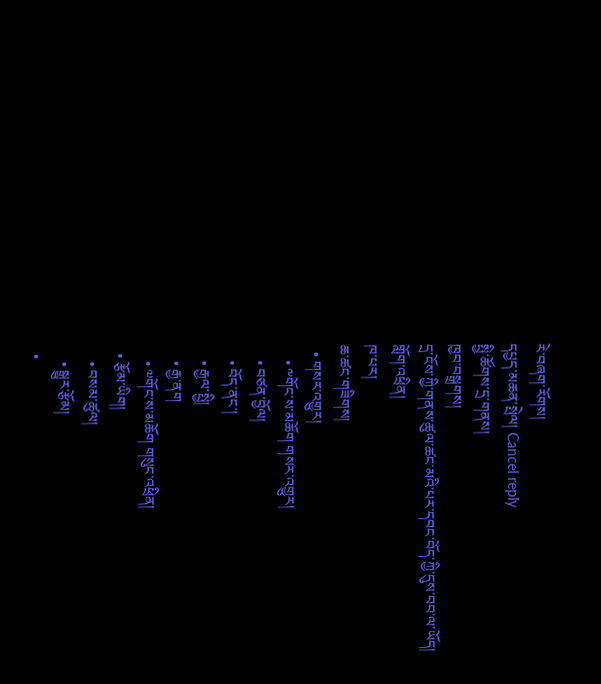རེ་བཞག་རོགས།
དཔྱད་མཆན་སྤེལ། Cancel reply
སྤྱི་ཚོགས་དྲ་གནས།
ཁྱབ་བསྒྲགས།
དྲ་ངོས་ཀྱི་གནས་ཚུལ་ཚང་མའི་པར་དབང་བོད་ཀྱི་དུས་བབ་ལ་ཡོད།
གློག་འཕྲིན།
ཁ་པར།
ཆ་ཚང་གཟིགས།
  • གསར་འགྱུར།
    • ༸གོང་ས་མཆོག གསར་འགྱུར།
    • བཙན་བྱོལ།
    • བོད་ནང་།
    • རྒྱལ་སྤྱི།
    • རྒྱ་ནག
    • ༧གོང་ས་མཆོག གསུང་འཕྲིན།
  • རྩོམ་ཡིག།
    • བསམ་ཚུལ།
    • སྒྱུར་རྩོམ།
  •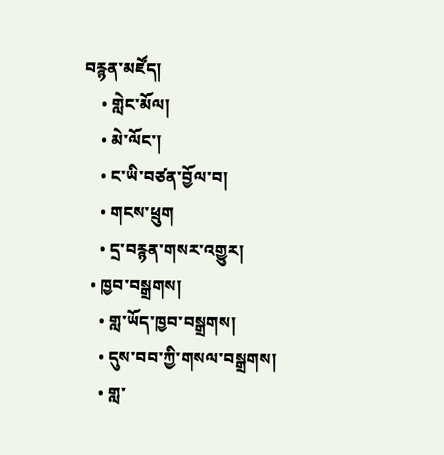བརྙན་མཛོད།
    • གླེང་མོལ།
    • མེ་ལོང་།
    • ང་ཡི་བཙན་བྱོལ་བ།
    • གངས་ཕྲུག
    • དྲ་བརྙན་གསར་འགྱུར།
  • ཁྱབ་བསྒྲགས།
    • གླ་ཡོད་ཁྱབ་བསྒྲགས།
    • དུས་བབ་ཀྱི་གསལ་བསྒྲགས།
    • གླ་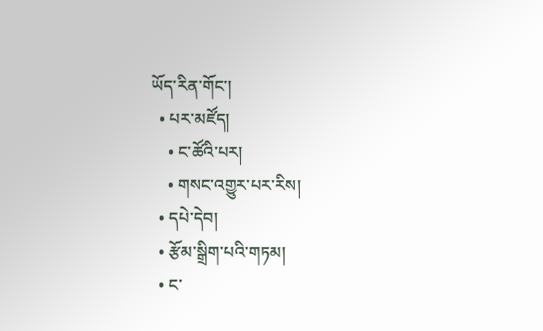ཡོད་རིན་གོང་།
  • པར་མཛོད།
    • ང་ཚོའི་པར།
    • གསང་འགྱུར་པར་རིས།
  • དཔེ་དེབ།
  • རྩོམ་སྒྲིག་པའི་གཏམ།
  • ང་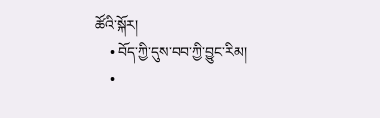ཚོའི་སྐོར།
    • བོད་ཀྱི་དུས་བབ་ཀྱི་བྱུང་རིམ།
    •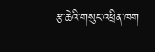རྩ་ཆེའི་གསུང་འཕྲིན་ཁག